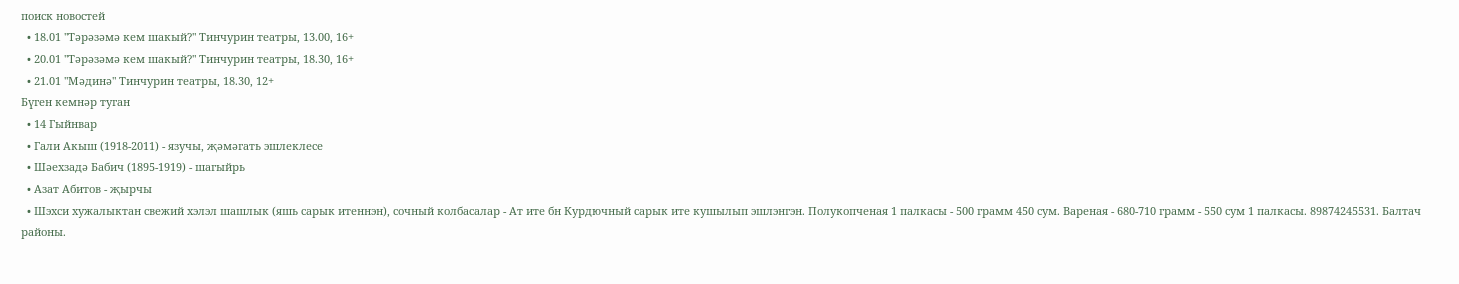поиск новостей
  • 18.01 "Тәрәзәмә кем шакый?" Тинчурин театры, 13.00, 16+
  • 20.01 "Тәрәзәмә кем шакый?" Тинчурин театры, 18.30, 16+
  • 21.01 "Мәдинә" Тинчурин театры, 18.30, 12+
Бүген кемнәр туган
  • 14 Гыйнвар
  • Гали Акыш (1918-2011) - язучы, җәмәгать эшлеклесе
  • Шәехзадә Бабич (1895-1919) - шагыйрь
  • Азат Абитов - җырчы
  • Шэхси хужалыктан свежий хэлэл шашлык (яшь сарык итеннэн), сочный колбасалар - Ат ите бн Курдючный сарык ите кушылып эшлэнгэн. Полукопченая 1 палкасы - 500 грамм 450 сум. Вареная - 680-710 грамм - 550 сум 1 палкасы. 89874245531. Балтач районы.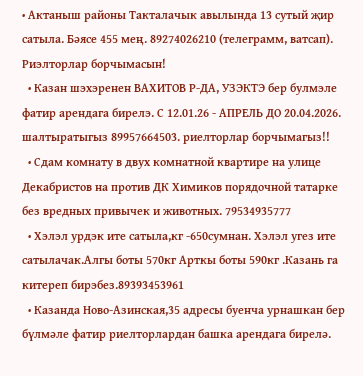• Актаныш районы Такталачык авылында 13 сутый җир сатыла. Бәясе 455 мең. 89274026210 (телеграмм, ватсап). Риэлторлар борчымасын!
  • Казан шэхэренен ВАХИТОВ Р-ДА, УЗЭКТЭ бер булмэле фатир арендага бирелэ. С 12.01.26 - АПРЕЛЬ ДО 20.04.2026. шалтыратыгыз 89957664503. риелторлар борчымагыз!!
  • Сдам комнату в двух комнатной квартире на улице Декабристов на против ДК Химиков порядочной татарке без вредных привычек и животных. 79534935777
  • Хэлэл урдэк ите сатыла,кг -650сумнан. Хэлэл угез ите сатылачак.Алгы боты 570кг Арткы боты 590кг .Казань га китереп бирэбез.89393453961
  • Казанда Ново-Азинская,35 адресы буенча урнашкан бер бүлмәле фатир риелторлардан башка арендага бирелә.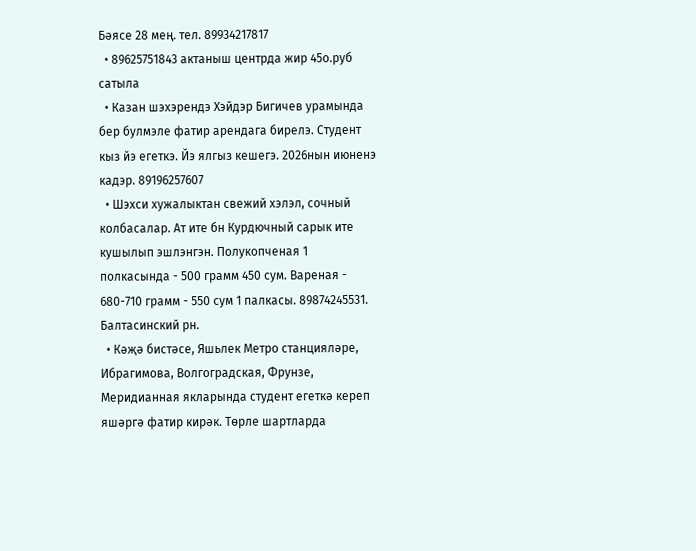Бәясе 28 мең. тел. 89934217817
  • 89625751843 актаныш центрда жир 45о.руб сатыла
  • Казан шэхэрендэ Хэйдэр Бигичев урамында бер булмэле фатир арендага бирелэ. Студент кыз йэ егеткэ. Йэ ялгыз кешегэ. 2026нын июненэ кадэр. 89196257607
  • Шэхси хужалыктан свежий хэлэл, сочный колбасалар. Ат ите бн Курдючный сарык ите кушылып эшлэнгэн. Полукопченая 1 полкасында - 500 грамм 450 сум. Вареная - 680-710 грамм - 550 сум 1 палкасы. 89874245531. Балтасинский рн.
  • Кәҗә бистәсе, Яшьлек Метро станцияләре, Ибрагимова, Волгоградская, Фрунзе, Меридианная якларында студент егеткә кереп яшәргә фатир кирәк. Төрле шартларда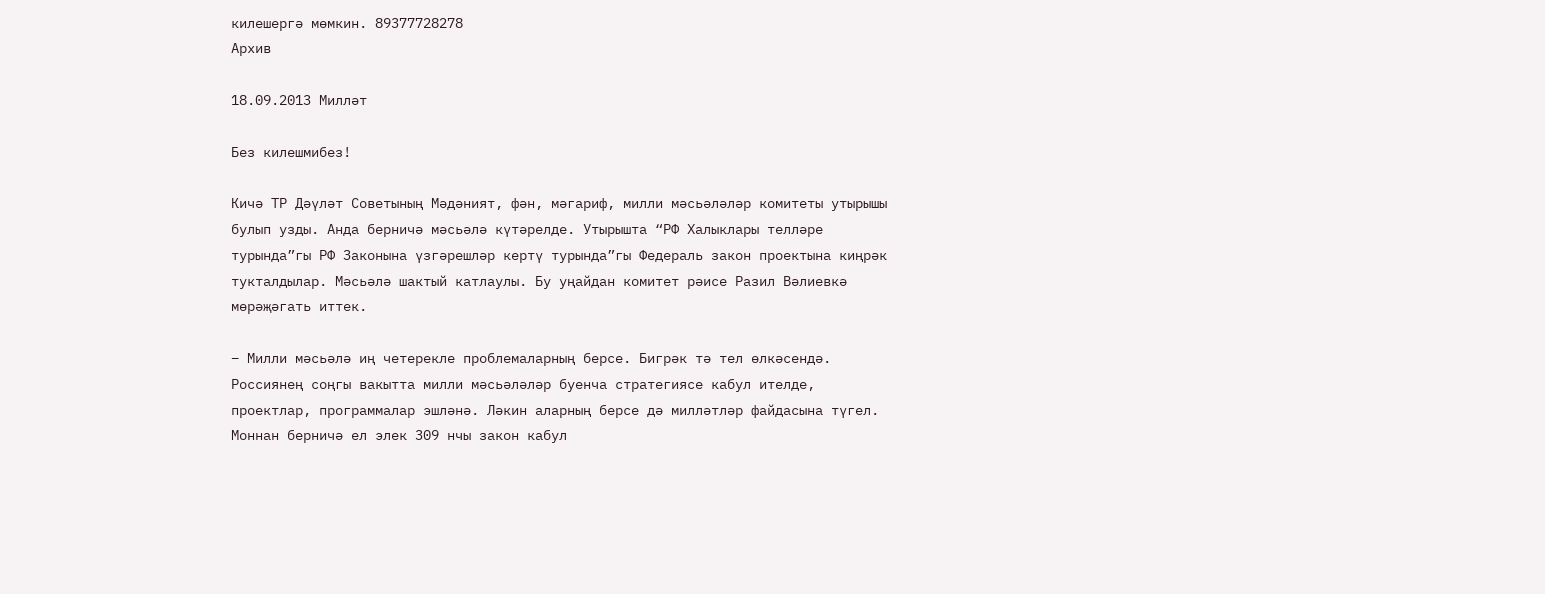килешергә мөмкин. 89377728278
Архив

18.09.2013 Милләт

Без килешмибез!

Кичә ТР Дәүләт Советының Мәдәният, фән, мәгариф, милли мәсьәләләр комитеты утырышы булып узды. Анда берничә мәсьәлә күтәрелде. Утырышта “РФ Халыклары телләре турында”гы РФ Законына үзгәрешләр кертү турында”гы Федераль закон проектына киңрәк тукталдылар. Мәсьәлә шактый катлаулы. Бу уңайдан комитет рәисе Разил Вәлиевкә мөрәҗәгать иттек.

– Милли мәсьәлә иң четерекле проблемаларның берсе. Бигрәк тә тел өлкәсендә. Россиянең соңгы вакытта милли мәсьәләләр буенча стратегиясе кабул ителде, проектлар, программалар эшләнә. Ләкин аларның берсе дә милләтләр файдасына түгел. Моннан берничә ел элек 309 нчы закон кабул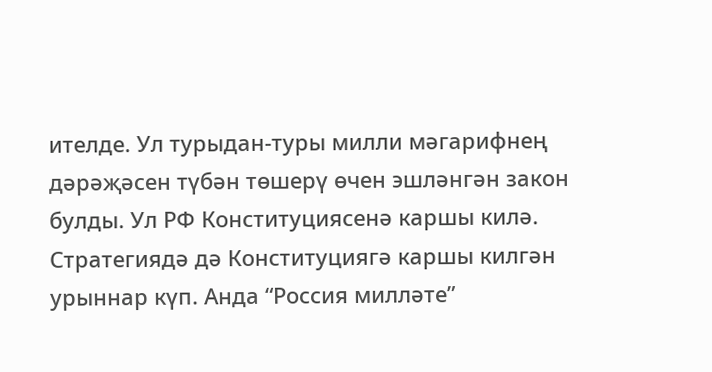ителде. Ул турыдан-туры милли мәгарифнең дәрәҗәсен түбән төшерү өчен эшләнгән закон булды. Ул РФ Конституциясенә каршы килә. Стратегиядә дә Конституциягә каршы килгән урыннар күп. Анда “Россия милләте”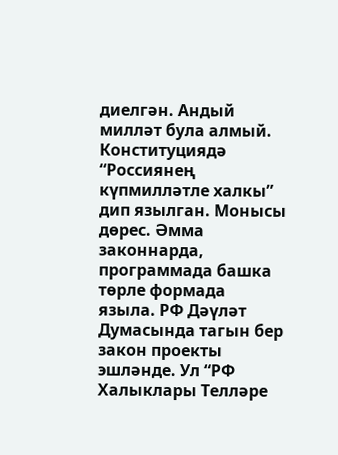диелгән. Андый милләт була алмый. Конституциядә “Россиянең күпмилләтле халкы” дип язылган. Монысы дөрес. Әмма законнарда, программада башка төрле формада языла. РФ Дәүләт Думасында тагын бер закон проекты эшләнде. Ул “РФ Халыклары Телләре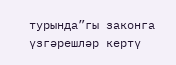турында”гы законга үзгәрешләр кертү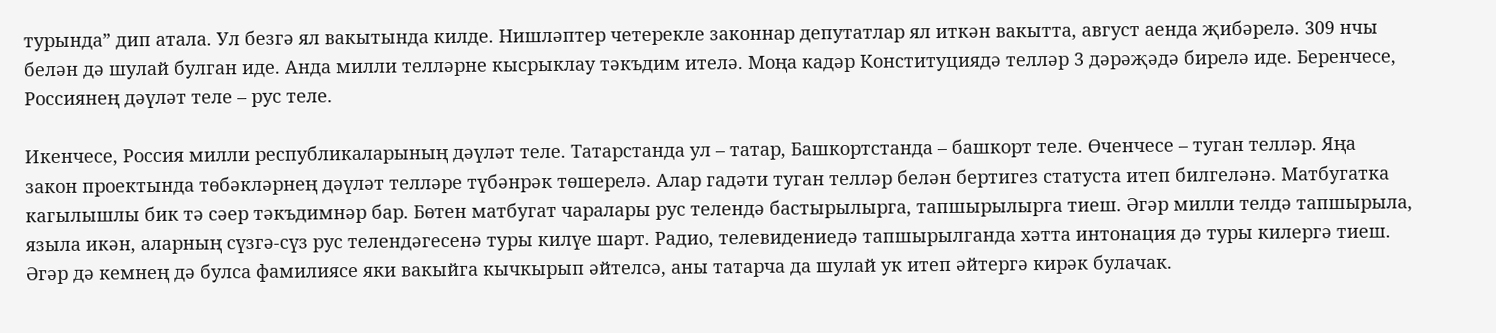турында” дип атала. Ул безгә ял вакытында килде. Нишләптер четерекле законнар депутатлар ял иткән вакытта, август аенда җибәрелә. 309 нчы белән дә шулай булган иде. Анда милли телләрне кысрыклау тәкъдим ителә. Моңа кадәр Конституциядә телләр 3 дәрәҗәдә бирелә иде. Беренчесе, Россиянең дәүләт теле – рус теле.

Икенчесе, Россия милли республикаларының дәүләт теле. Татарстанда ул – татар, Башкортстанда – башкорт теле. Өченчесе – туган телләр. Яңа закон проектында төбәкләрнең дәүләт телләре түбәнрәк төшерелә. Алар гадәти туган телләр белән бертигез статуста итеп билгеләнә. Матбугатка кагылышлы бик тә сәер тәкъдимнәр бар. Бөтен матбугат чаралары рус телендә бастырылырга, тапшырылырга тиеш. Әгәр милли телдә тапшырыла, языла икән, аларның сүзгә-сүз рус телендәгесенә туры килүе шарт. Радио, телевидениедә тапшырылганда хәтта интонация дә туры килергә тиеш. Әгәр дә кемнең дә булса фамилиясе яки вакыйга кычкырып әйтелсә, аны татарча да шулай ук итеп әйтергә кирәк булачак.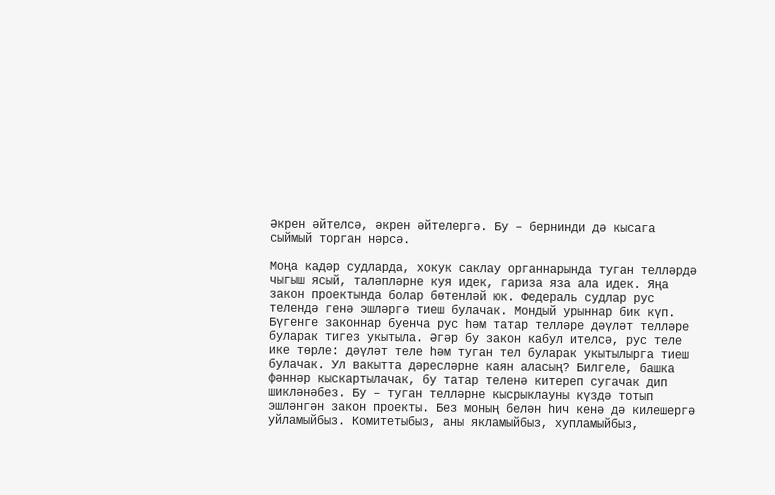Әкрен әйтелсә, әкрен әйтелергә. Бу – бернинди дә кысага сыймый торган нәрсә.

Моңа кадәр судларда, хокук саклау органнарында туган телләрдә чыгыш ясый, таләпләрне куя идек, гариза яза ала идек. Яңа закон проектында болар бөтенләй юк. Федераль судлар рус телендә генә эшләргә тиеш булачак. Мондый урыннар бик күп. Бүгенге законнар буенча рус һәм татар телләре дәүләт телләре буларак тигез укытыла. Әгәр бу закон кабул ителсә, рус теле ике төрле: дәүләт теле һәм туган тел буларак укытылырга тиеш булачак. Ул вакытта дәресләрне каян аласың? Билгеле, башка фәннәр кыскартылачак, бу татар теленә китереп сугачак дип шикләнәбез. Бу – туган телләрне кысрыклауны күздә тотып эшләнгән закон проекты. Без моның белән һич кенә дә килешергә уйламыйбыз. Комитетыбыз, аны якламыйбыз, хупламыйбыз,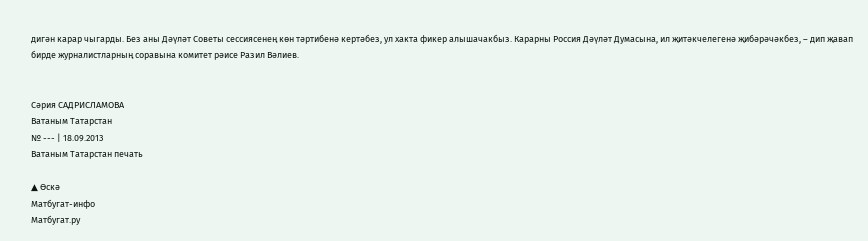дигән карар чыгарды. Без аны Дәүләт Советы сессиясенең көн тәртибенә кертәбез, ул хакта фикер алышачакбыз. Карарны Россия Дәүләт Думасына, ил җитәкчелегенә җибәрәчәкбез, – дип җавап бирде журналистларның соравына комитет рәисе Разил Вәлиев.


Сәрия САДРИСЛАМОВА
Ватаным Татарстан
№ --- | 18.09.2013
Ватаным Татарстан печать

▲ Өскә
Матбугат-инфо
Матбугат.ру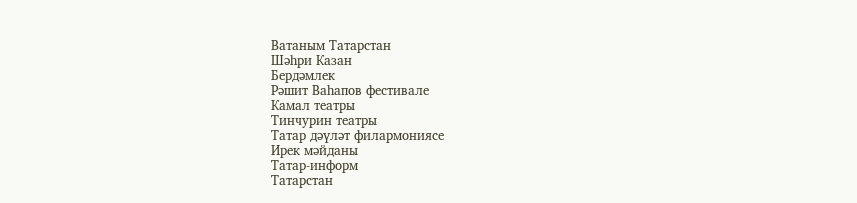Ватаным Татарстан
Шәһри Казан
Бердәмлек
Рәшит Ваһапов фестивале
Камал театры
Тинчурин театры
Татар дәүләт филармониясе
Ирек мәйданы
Татар-информ
Татарстан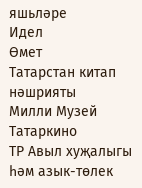яшьләре
Идел
Өмет
Татарстан китап нәшрияты
Милли Музей
Татаркино
ТР Авыл хуҗалыгы һәм азык-төлек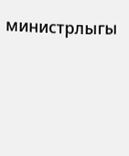министрлыгы